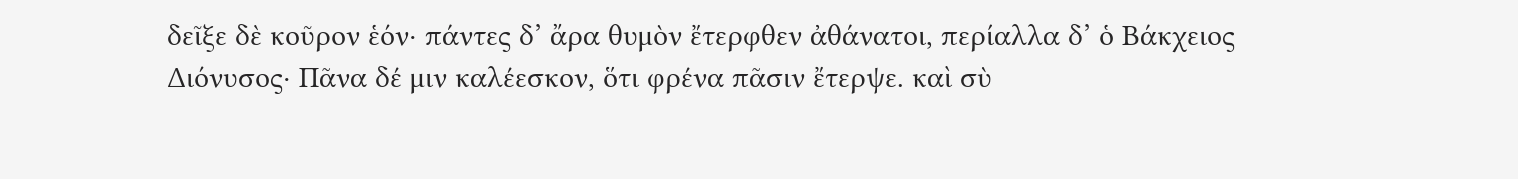δεῖξε δὲ κοῦρον ἑόν· πάντες δ’ ἄρα θυμὸν ἔτερφθεν ἀθάνατοι, περίαλλα δ’ ὁ Βάκχειος Διόνυσος· Πᾶνα δέ μιν καλέεσκον, ὅτι φρένα πᾶσιν ἔτερψε. καὶ σὺ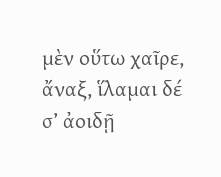μὲν οὕτω χαῖρε, ἄναξ, ἵλαμαι δέ σ’ ἀοιδῇ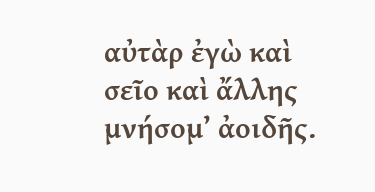αὐτὰρ ἐγὼ καὶ σεῖο καὶ ἄλλης μνήσομ’ ἀοιδῆς.